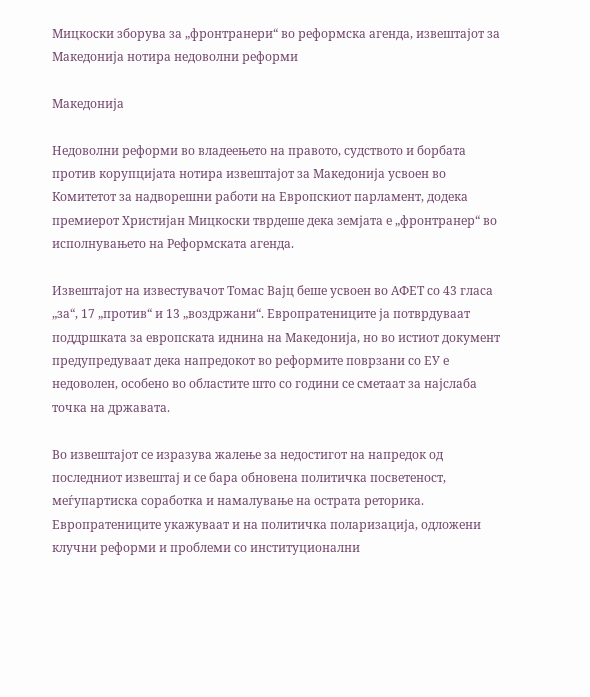Мицкоски зборува за „фронтранери“ во реформска агенда, извештајот за Македонија нотира недоволни реформи

Македонија

Недоволни реформи во владеењето на правото, судството и борбата против корупцијата нотира извештајот за Македонија усвоен во Комитетот за надворешни работи на Европскиот парламент, додека премиерот Христијан Мицкоски тврдеше дека земјата е „фронтранер“ во исполнувањето на Реформската агенда.

Извештајот на известувачот Томас Вајц беше усвоен во АФЕТ со 43 гласа „за“, 17 „против“ и 13 „воздржани“. Европратениците ја потврдуваат поддршката за европската иднина на Македонија, но во истиот документ предупредуваат дека напредокот во реформите поврзани со ЕУ е недоволен, особено во областите што со години се сметаат за најслаба точка на државата.

Во извештајот се изразува жалење за недостигот на напредок од последниот извештај и се бара обновена политичка посветеност, меѓупартиска соработка и намалување на острата реторика. Европратениците укажуваат и на политичка поларизација, одложени клучни реформи и проблеми со институционални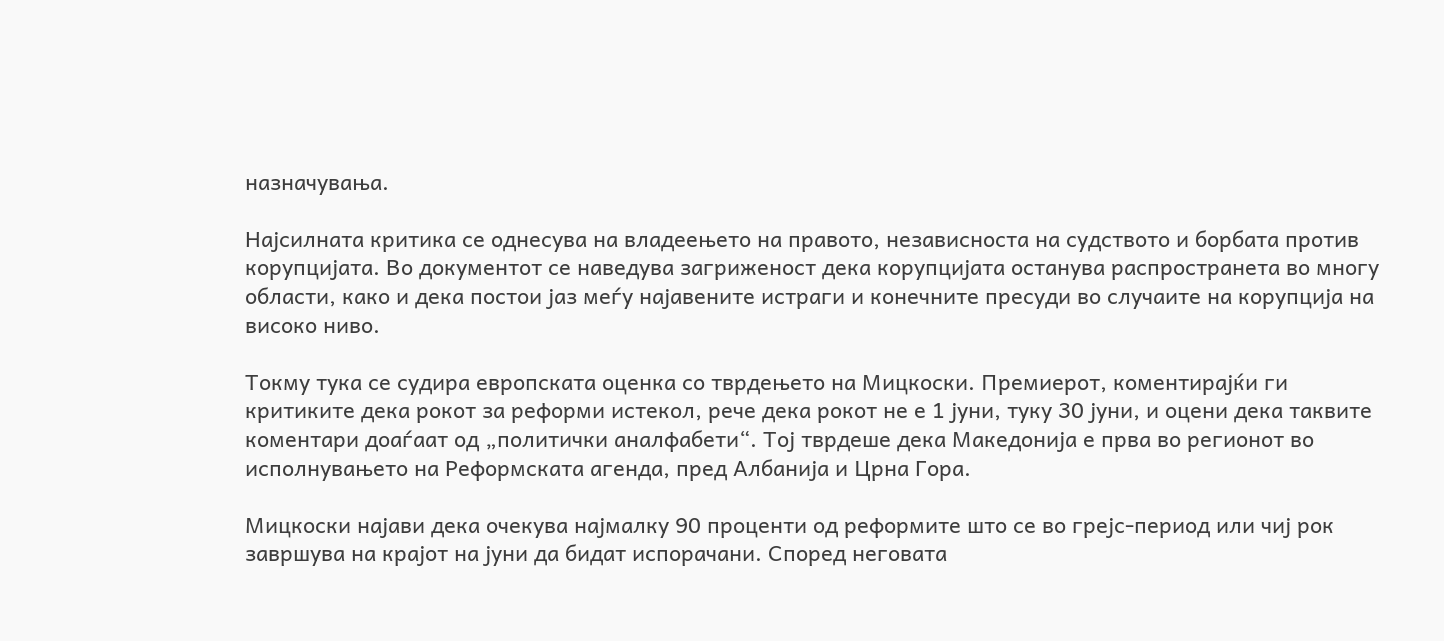назначувања.

Најсилната критика се однесува на владеењето на правото, независноста на судството и борбата против корупцијата. Во документот се наведува загриженост дека корупцијата останува распространета во многу области, како и дека постои јаз меѓу најавените истраги и конечните пресуди во случаите на корупција на високо ниво.

Токму тука се судира европската оценка со тврдењето на Мицкоски. Премиерот, коментирајќи ги критиките дека рокот за реформи истекол, рече дека рокот не е 1 јуни, туку 30 јуни, и оцени дека таквите коментари доаѓаат од „политички аналфабети“. Тој тврдеше дека Македонија е прва во регионот во исполнувањето на Реформската агенда, пред Албанија и Црна Гора.

Мицкоски најави дека очекува најмалку 90 проценти од реформите што се во грејс-период или чиј рок завршува на крајот на јуни да бидат испорачани. Според неговата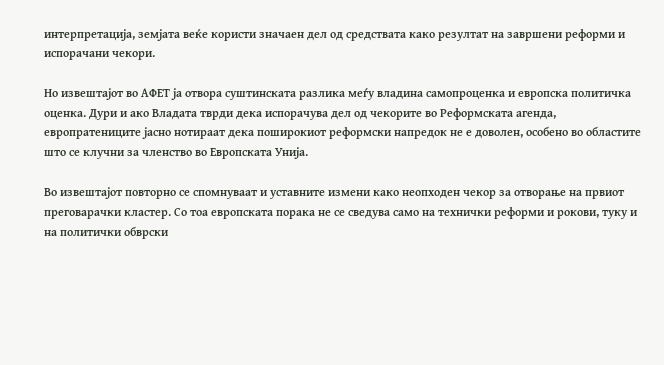интерпретација, земјата веќе користи значаен дел од средствата како резултат на завршени реформи и испорачани чекори.

Но извештајот во АФЕТ ја отвора суштинската разлика меѓу владина самопроценка и европска политичка оценка. Дури и ако Владата тврди дека испорачува дел од чекорите во Реформската агенда, европратениците јасно нотираат дека поширокиот реформски напредок не е доволен, особено во областите што се клучни за членство во Европската Унија.

Во извештајот повторно се спомнуваат и уставните измени како неопходен чекор за отворање на првиот преговарачки кластер. Со тоа европската порака не се сведува само на технички реформи и рокови, туку и на политички обврски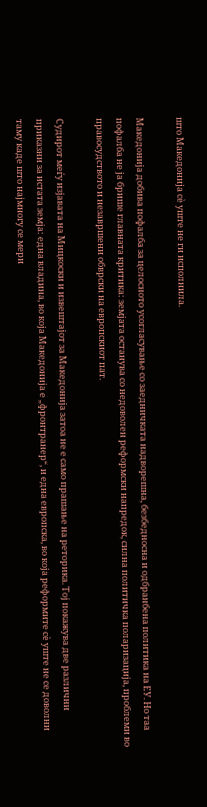што Македонија сè уште не ги исполнила.

Македонија добива пофалба за целосното усогласување со заедничката надворешна, безбедносна и одбранбена политика на ЕУ. Но таа пофалба не ја брише главната критика: земјата останува со недоволен реформски напредок, силна политичка поларизација, проблеми во правосудството и незавршени обврски на европскиот пат.

Судирот меѓу изјавата на Мицкоски и извештајот за Македонија затоа не е само прашање на реторика. Тој покажува две различни приказни за истата земја: една владина, во која Македонија е „фронтранер“, и една европска, во која реформите сè уште не се доволни таму каде што најмногу се мери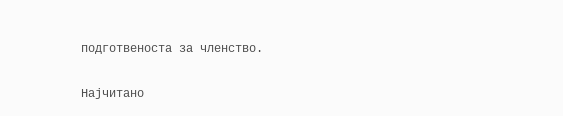подготвеноста за членство.

Најчитано